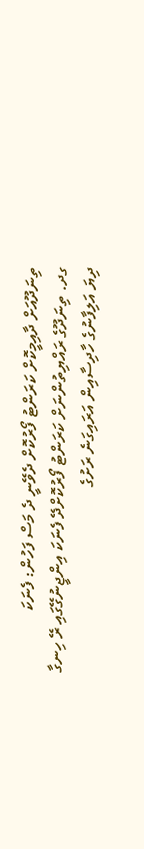ތިނަދޫއަށް ދާއިމީކޮށް ކަރަންޓު ފޯރުކޮށް ދެވޭނީ ދެ މަސް ފަހުން: ފެނަކަ
ގދ. ތިނަދޫގެ ރައްޔިތުންނަށް ކަރަންޓު ފޯރުކޮށްދޭ ފެނަކަ އިންޖީނުގޭގައި ރޭ ހިނގާ ދިޔަ އަލިފާނުގެ ހާދިސާއިން އަރައިގަނެ ރަށުގެ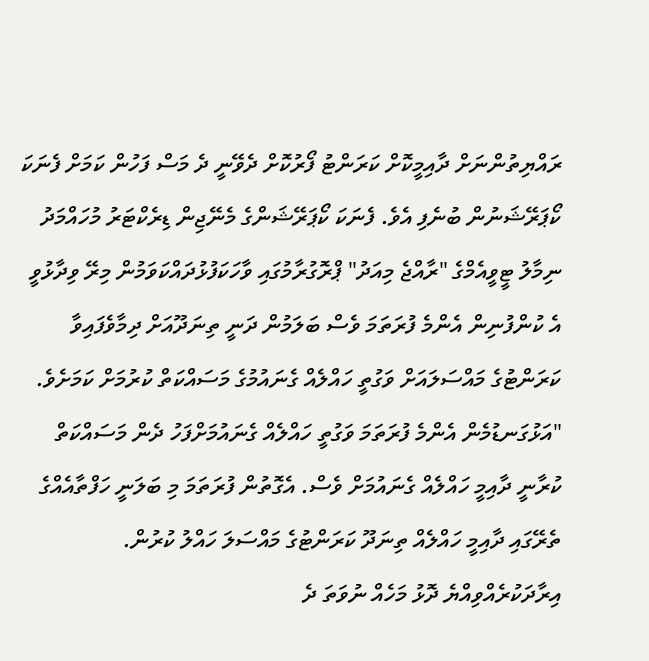ރައްޔިތުންނަށް ދާއިމީކޮށް ކަރަންޓު ފޯރުކޮށް ދެވޭނީ ދެ މަސް ފަހުން ކަމަށް ފެނަކަ ކޯޕަރޭޝަނުން ބުނެފި އެވެ. ފެނަކަ ކޯޕަރޭޝަންގެ މެނޭޖިން ޑިރެކްޓަރު މުހައްމަދު ނިމާލު ޓީވީއެމްގެ "ރާއްޖެ މިއަދު" ޕްރޮގުރާމުގައި ވާހަކަފުޅުދައްކަވަމުން މިރޭ ވިދާޅުވީ އެ ކުންފުނިން އެންމެ ފުރަތަމަ ވެސް ބަލަމުން ދަނީ ތިނަދޫއަށް ދިމާވެފައިވާ ކަރަންޓުގެ މައްސަލައަށް ވަގުތީ ހައްލެއް ގެނައުމުގެ މަސައްކަތް ކުރުމަށް ކަމަށެވެ. "އަޅުގަނޑުމެން އެންމެ ފުރަތަމަ ވަގުތީ ހައްލެއް ގެނައުމަށްފަހު ދެން މަސައްކަތް ކުރާނީ ދާއިމީ ހައްލެއް ގެނައުމަށް ވެސް. އެގޮތުން ފުރަތަމަ މި ބަލަނީ ހަފްތާއެއްގެ ތެރޭގައި ދާއިމީ ހައްލެއް ތިނަދޫ ކަރަންޓުގެ މައްސަލަ ހައްލު ކުރުން. އިރާދަކުރެއްވިއްޔެ ދޮޅު މަހެއް ނުވަތަ ދެ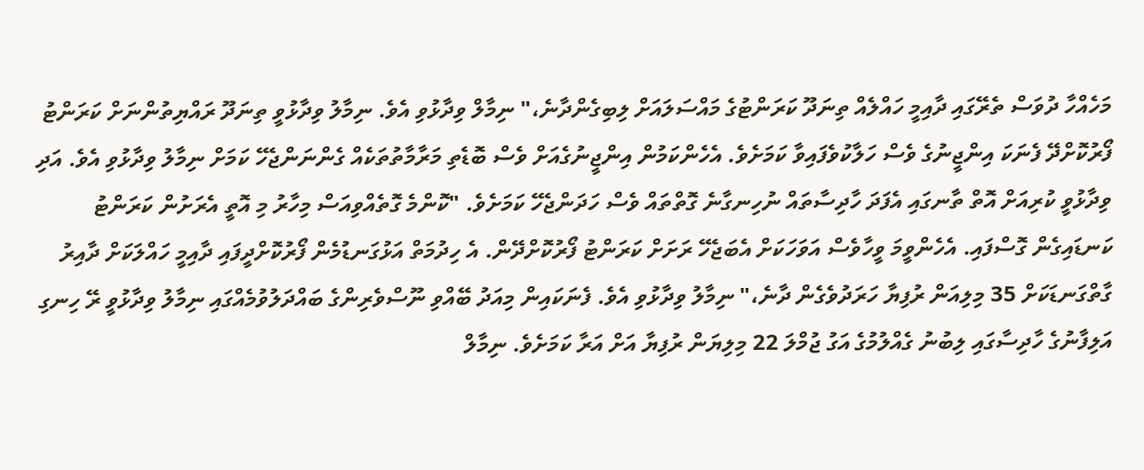މަހެއްހާ ދުވަސް ތެރޭގައި ދާއިމީ ހައްލެއް ތިނަދޫ ކަރަންޓުގެ މައްސަލައަށް ލިބިގެންދާނެ،" ނިމާލް ވިދާޅުވި އެވެ. ނިމާލު ވިދާޅުވީ ތިނަދޫ ރައްޔިތުންނަށް ކަރަންޓު ފޯރުކޮށްދޭ ފެނަކަ އިންޖީނުގެ ވެސް ހަލާކުވެފައިވާ ކަމަށެވެ. އެހެންކަމުން އިންޖީނުގެއަށް ވެސް ބޮޑެތި މަރާމާތުތަކެއް ގެންނަންޖެހޭ ކަމަށް ނިމާލު ވިދާޅުވި އެވެ. އަދި ވިދާޅުވީ ކުރިއަށް އޮތް ތާނގައި އެފަދަ ހާދިސާތައް ނުހިނގާނެ ގޮތްތައް ވެސް ހަދަންޖެހޭ ކަމަށެވެ. "ކޮންމެ ގޮތެއްވިއަސް މިހާރު މި އޮތީ އެރަށުން ކަރަންޓު ކަނޑައިގެން ގޮސްފައި. އެހެންވީމަ ވީހާވެސް އަވަހަކަށް އެބަޖެހޭ ރަށަށް ކަރަންޓު ފޯރުކޮށްދޭން. އެ ހިދުމަތް އަޅުގަނޑުމެން ފޯރުކޮށްދީފައި ދާއިމީ ހައްލަކަށް ދާއިރު ގާތްގަނޑަކަށް 35 މިލިއަން ރުފިޔާ ހަރަދުވެގެން ދާނެ،" ނިމާލު ވިދާޅުވި އެވެ. ފެނަކައިން މިއަދު ބޭއްވި ނޫސްވެރިންގެ ބައްދަލުވުމެއްގައި ނިމާލު ވިދާޅުވީ ރޭ ހިނގި އަލިފާނުގެ ހާދިސާގައި ލިބުނު ގެއްލުމުގެ އަގު ޖުމްލަ 22 މިލިޔަން ރުފިޔާ އަށް އަރާ ކަމަށެވެ. ނިމާލް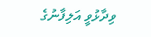ވިދާޅުވީ އަލިފާނުގެ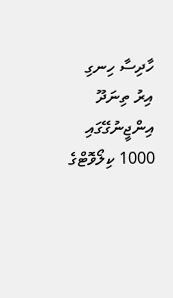ހާދިސާ ހިނގި އިރު ތިނަދޫ އިންޖީނުގޭގައި 1000 ކިލޯވޮޓްގެ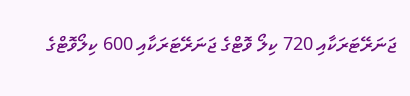ޖަނަރޭޓަރަކާއި 720 ކިލޯ ވޮޓްގެ ޖަނަރޭޓަރަކާއި 600 ކިލޯވޮޓްގެ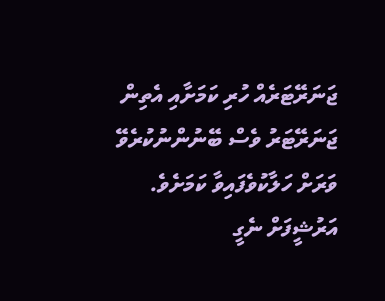ޖަނަރޭޓަރެއް ހުރި ކަމަށާއި އެތިން ޖަނަރޭޓަރު ވެސް ބޭނުންނުކުރެވޭ ވަރަށް ހަލާކުވެފައިވާ ކަމަށެވެ.
އަރުޝީފަށް ނެގީ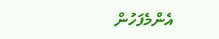އެންމެފަހުން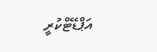އަޕްޑޭޓްކުރީ